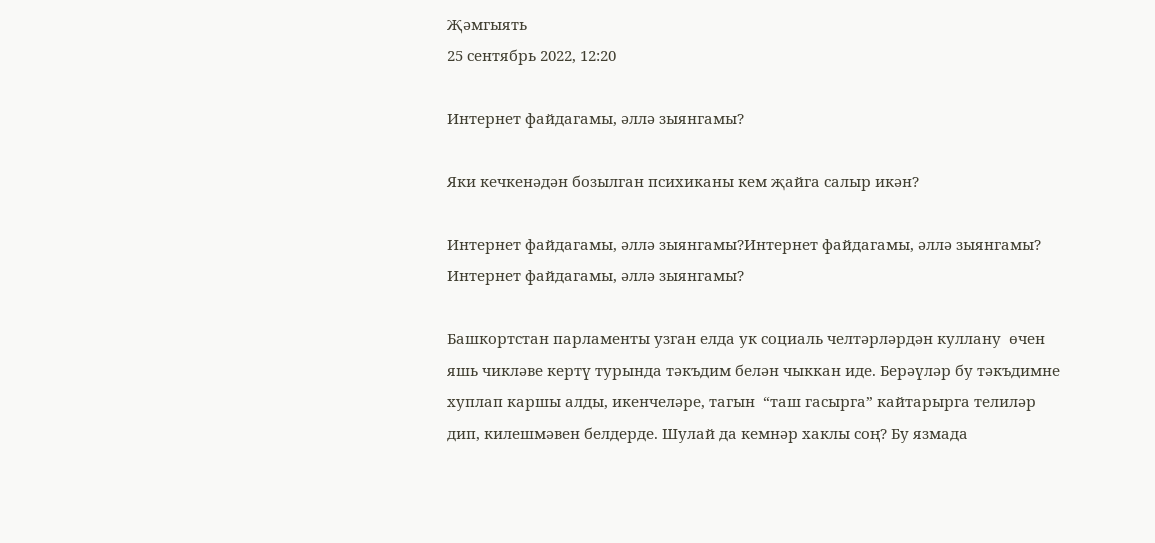Җәмгыять
25 сентябрь 2022, 12:20

Интернет файдагамы, әллә зыянгамы?

Яки кечкенәдән бозылган психиканы кем җайга салыр икән?

Интернет файдагамы, әллә зыянгамы?Интернет файдагамы, әллә зыянгамы?
Интернет файдагамы, әллә зыянгамы?

Башкортстан парламенты узган елда ук социаль челтәрләрдән куллану  өчен яшь чикләве кертү турында тәкъдим белән чыккан иде. Берәүләр бу тәкъдимне хуплап каршы алды, икенчеләре, тагын  “таш гасырга” кайтарырга телиләр дип, килешмәвен белдерде. Шулай да кемнәр хаклы соң? Бу язмада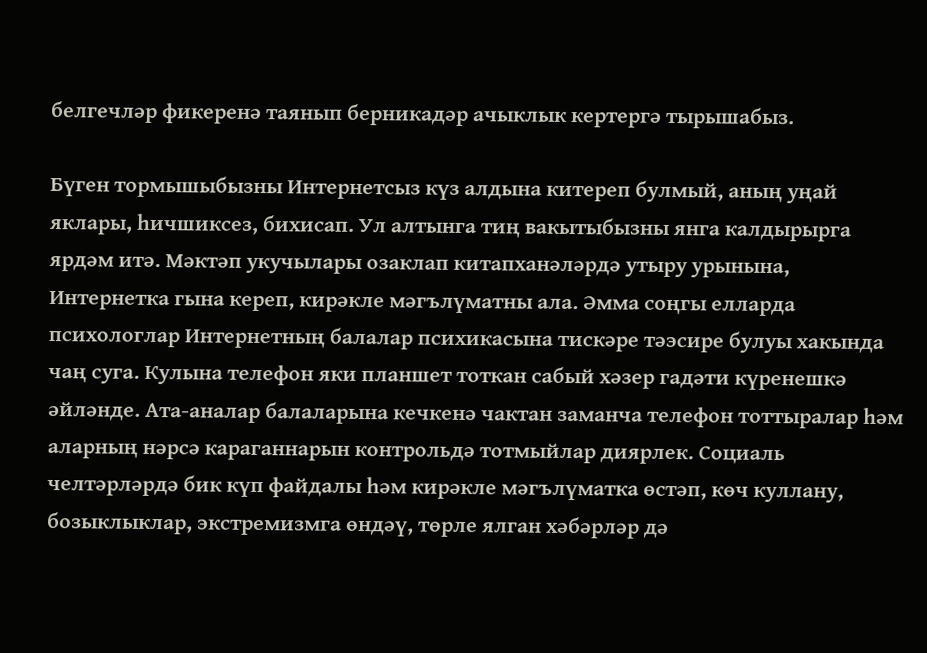белгечләр фикеренә таянып берникадәр ачыклык кертергә тырышабыз.

Бүген тормышыбызны Интернетсыз күз алдына китереп булмый, аның уңай яклары, һичшиксез, бихисап. Ул алтынга тиң вакытыбызны янга калдырырга ярдәм итә. Мәктәп укучылары озаклап китапханәләрдә утыру урынына, Интернетка гына кереп, кирәкле мәгълүматны ала. Әмма соңгы елларда психологлар Интернетның балалар психикасына тискәре тәэсире булуы хакында чаң суга. Кулына телефон яки планшет тоткан сабый хәзер гадәти күренешкә әйләнде. Ата-аналар балаларына кечкенә чактан заманча телефон тоттыралар һәм аларның нәрсә караганнарын контрольдә тотмыйлар диярлек. Социаль челтәрләрдә бик күп файдалы һәм кирәкле мәгълүматка өстәп, көч куллану, бозыклыклар, экстремизмга өндәү, төрле ялган хәбәрләр дә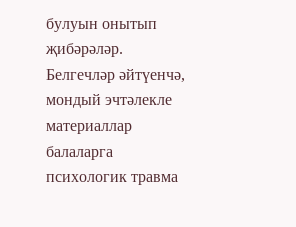булуын онытып җибәрәләр. Белгечләр әйтүенчә, мондый эчтәлекле материаллар балаларга психологик травма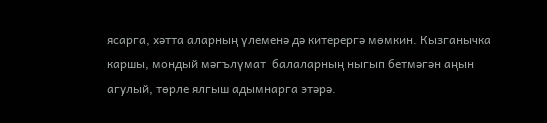ясарга, хәтта аларның үлеменә дә китерергә мөмкин. Кызганычка каршы, мондый мәгълүмат  балаларның ныгып бетмәгән аңын агулый, төрле ялгыш адымнарга этәрә.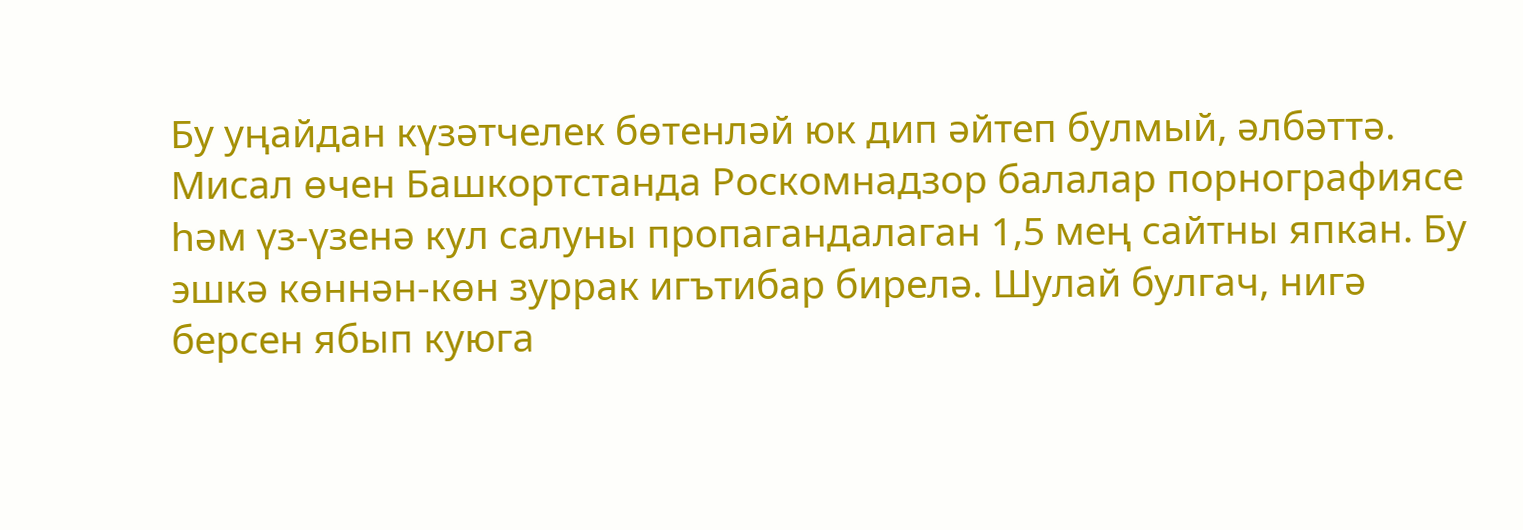Бу уңайдан күзәтчелек бөтенләй юк дип әйтеп булмый, әлбәттә. Мисал өчен Башкортстанда Роскомнадзор балалар порнографиясе һәм үз-үзенә кул салуны пропагандалаган 1,5 мең сайтны япкан. Бу эшкә көннән-көн зуррак игътибар бирелә. Шулай булгач, нигә берсен ябып куюга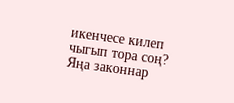икенчесе килеп чыгып тора соң? Яңа законнар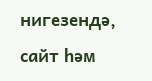нигезендә, сайт һәм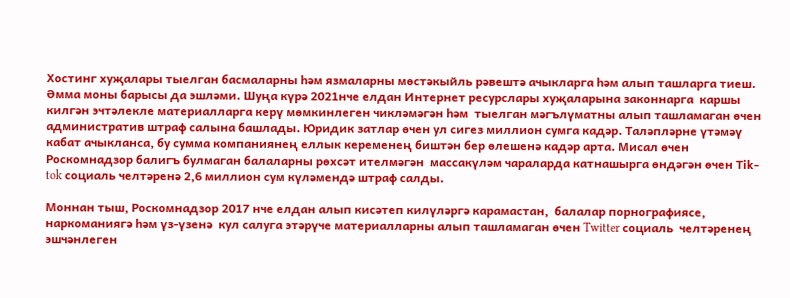Хостинг хуҗалары тыелган басмаларны һәм язмаларны мөстәкыйль рәвештә ачыкларга һәм алып ташларга тиеш. Әмма моны барысы да эшләми. Шуңа күрә 2021нче елдан Интернет ресурслары хуҗаларына законнарга  каршы килгән эчтәлекле материалларга керү мөмкинлеген чикләмәгән һәм  тыелган мәгълүматны алып ташламаган өчен административ штраф салына башлады. Юридик затлар өчен ул сигез миллион сумга кадәр. Таләпләрне үтәмәү кабат ачыкланса, бу сумма компаниянең еллык кеременең биштән бер өлешенә кадәр арта. Мисал өчен Роскомнадзор балигъ булмаган балаларны рөхсәт ителмәгән  массакүләм чараларда катнашырга өндәгән өчен Тik-tok социаль челтәренә 2,6 миллион сум күләмендә штраф салды.

Моннан тыш, Роскомнадзор 2017 нче елдан алып кисәтеп килүләргә карамастан,  балалар порнографиясе, наркоманиягә һәм үз-үзенә  кул салуга этәрүче материалларны алып ташламаган өчен Twitter социаль  челтәренең эшчәнлеген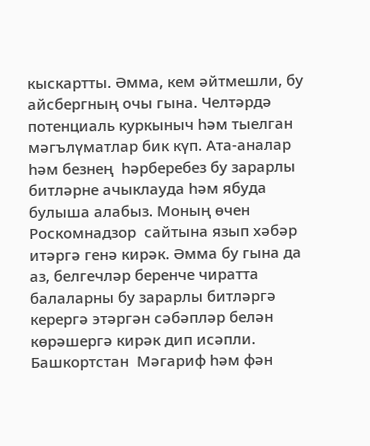кыскартты. Әмма, кем әйтмешли, бу айсбергның очы гына. Челтәрдә потенциаль куркыныч һәм тыелган мәгълүматлар бик күп. Ата-аналар һәм безнең  һәрберебез бу зарарлы битләрне ачыклауда һәм ябуда булыша алабыз. Моның өчен Роскомнадзор  сайтына язып хәбәр итәргә генә кирәк. Әмма бу гына да аз, белгечләр беренче чиратта балаларны бу зарарлы битләргә керергә этәргән сәбәпләр белән көрәшергә кирәк дип исәпли. Башкортстан  Мәгариф һәм фән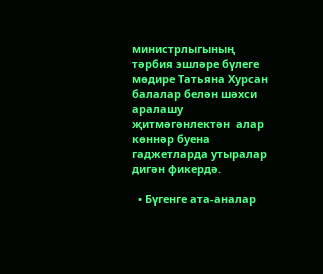министрлыгының тәрбия эшләре бүлеге мөдире Татьяна Хурсан балалар белән шәхси аралашу җитмәгәнлектән  алар көннәр буена гаджетларда утыралар дигән фикердә.

  • Бүгенге ата-аналар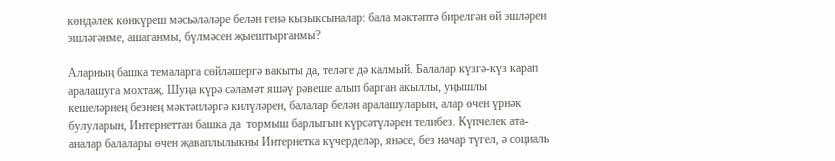көндәлек көнкүреш мәсьәләләре белән генә кызыксыналар: бала мәктәптә бирелгән өй эшләрен эшләгәнме, ашаганмы, бүлмәсен җыештырганмы?

Аларның башка темаларга сөйләшергә вакыты да, теләге дә калмый. Балалар күзгә-күз карап аралашуга мохтаҗ. Шуңа күрә сәламәт яшәү рәвеше алып барган акыллы, уңышлы кешеләрнең безнең мәктәпләргә килүләрен, балалар белән аралашуларын, алар өчен үрнәк булуларын, Интернеттан башка да  тормыш барлыгын күрсәтүләрен телибез. Күпчелек ата-аналар балалары өчен җаваплылыкны Интернетка күчерделәр, янәсе, без начар түгел, ә социаль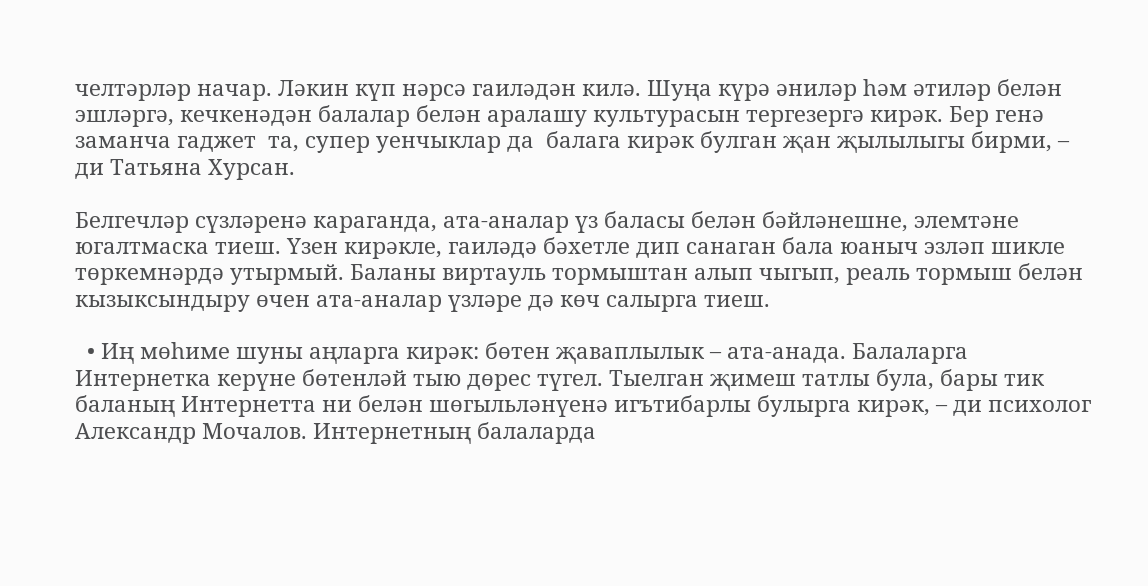челтәрләр начар. Ләкин күп нәрсә гаиләдән килә. Шуңа күрә әниләр һәм әтиләр белән эшләргә, кечкенәдән балалар белән аралашу культурасын тергезергә кирәк. Бер генә заманча гаджет  та, супер уенчыклар да  балага кирәк булган җан җылылыгы бирми, – ди Татьяна Хурсан.

Белгечләр сүзләренә караганда, ата-аналар үз баласы белән бәйләнешне, элемтәне югалтмаска тиеш. Үзен кирәкле, гаиләдә бәхетле дип санаган бала юаныч эзләп шикле төркемнәрдә утырмый. Баланы виртауль тормыштан алып чыгып, реаль тормыш белән кызыксындыру өчен ата-аналар үзләре дә көч салырга тиеш.

  • Иң мөһиме шуны аңларга кирәк: бөтен җаваплылык – ата-анада. Балаларга Интернетка керүне бөтенләй тыю дөрес түгел. Тыелган җимеш татлы була, бары тик баланың Интернетта ни белән шөгыльләнүенә игътибарлы булырга кирәк, – ди психолог Александр Мочалов. Интернетның балаларда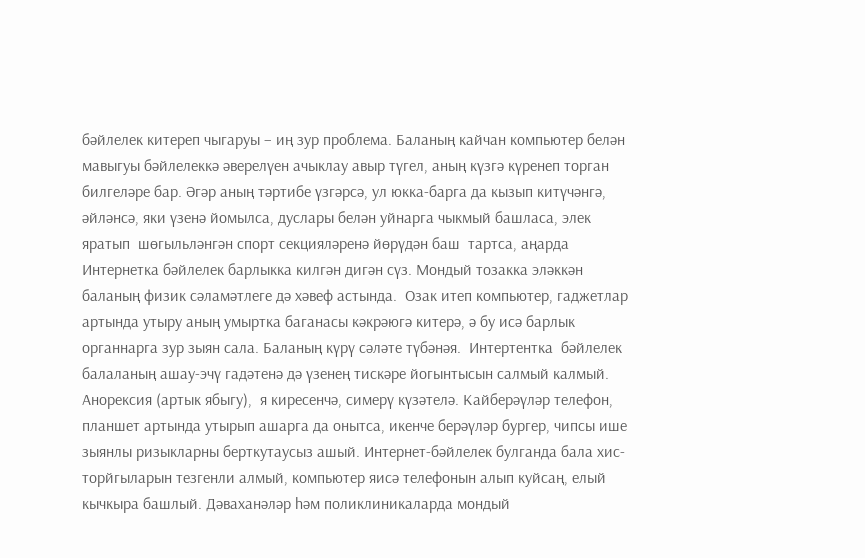бәйлелек китереп чыгаруы – иң зур проблема. Баланың кайчан компьютер белән мавыгуы бәйлелеккә әверелүен ачыклау авыр түгел, аның күзгә күренеп торган билгеләре бар. Әгәр аның тәртибе үзгәрсә, ул юкка-барга да кызып китүчәнгә, әйләнсә, яки үзенә йомылса, дуслары белән уйнарга чыкмый башласа, элек яратып  шөгыльләнгән спорт секцияләренә йөрүдән баш  тартса, аңарда Интернетка бәйлелек барлыкка килгән дигән сүз. Мондый тозакка эләккән баланың физик сәламәтлеге дә хәвеф астында.  Озак итеп компьютер, гаджетлар артында утыру аның умыртка баганасы кәкрәюгә китерә, ә бу исә барлык органнарга зур зыян сала. Баланың күрү сәләте түбәнәя.  Интертентка  бәйлелек балаланың ашау-эчү гадәтенә дә үзенең тискәре йогынтысын салмый калмый. Анорексия (артык ябыгу),  я киресенчә, симерү күзәтелә. Кайберәүләр телефон, планшет артында утырып ашарга да онытса, икенче берәүләр бургер, чипсы ише зыянлы ризыкларны берткутаусыз ашый. Интернет-бәйлелек булганда бала хис-торйгыларын тезгенли алмый, компьютер яисә телефонын алып куйсаң, елый кычкыра башлый. Дәваханәләр һәм поликлиникаларда мондый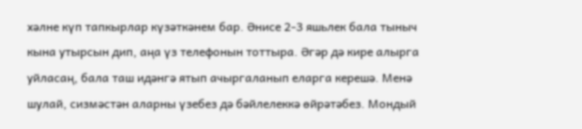хәлне күп тапкырлар күзәткәнем бар. Әнисе 2-3 яшьлек бала тыныч кына утырсын дип, аңа үз телефонын тоттыра. Әгәр дә кире алырга уйласаң, бала таш идәнгә ятып ачыргаланып еларга керешә. Менә шулай, сизмәстән аларны үзебез дә бәйлелеккә өйрәтәбез. Мондый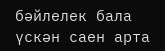бәйлелек бала үскән саен арта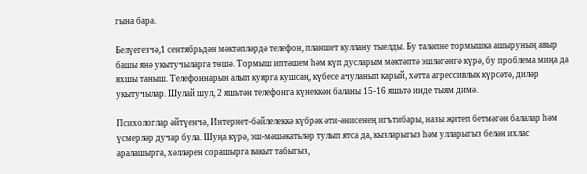гына бара.

Белүегезчә,1 сентябрьдән мәктәпләрдә телефон, планшет куллану тыелды. Бу таләпне тормышка ашыруның авыр башы янә укытучыларга төшә. Тормыш иптәшем һәм күп дусларым мәктәптә эшләгәнгә күрә, бу проблема миңа да яхшы таныш. Телефоннарын алып куярга кушсаң, күбесе ачуланып карый, хәтта агрессивлык күрсәтә, диләр укытучылар. Шулай шул, 2 яшьтән телефонга күнеккән баланы 15-16 яшьтә инде тыям димә.

Психологлар әйтүенчә, Интернет-бәйлелеккә күбрәк әти-әнисенең игътибары, назы җитеп бетмәгән балалар һәм үсмерләр дучар була. Шуңа күрә, эш-мәшәкатьләр тулып ятса да, кызларыгыз һәм улларыгыз белән ихлас аралашырга, хәлләрен сорашырга вакыт табыгыз,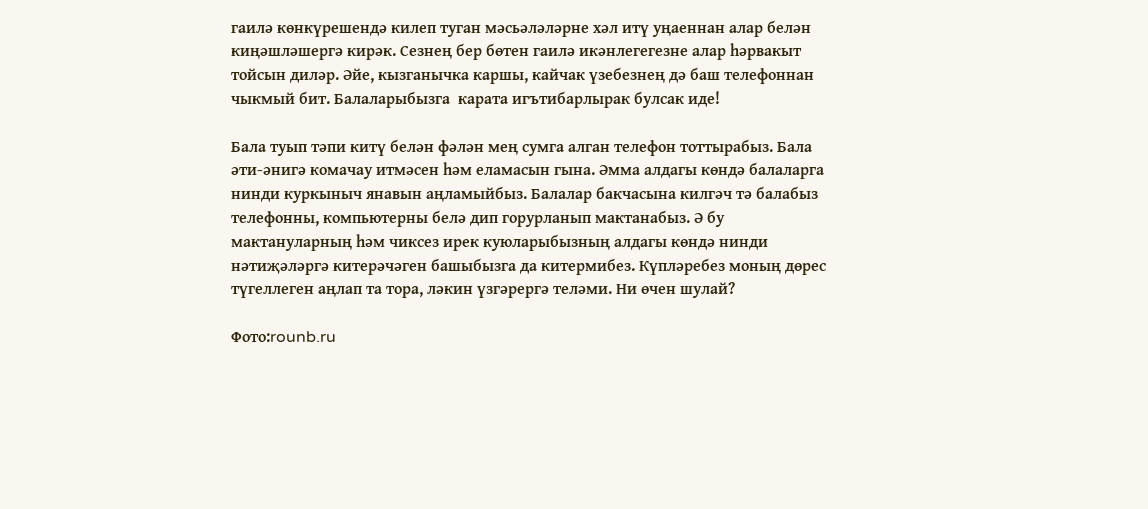гаилә көнкүрешендә килеп туган мәсьәләләрне хәл итү уңаеннан алар белән киңәшләшергә кирәк. Сезнең бер бөтен гаилә икәнлегегезне алар һәрвакыт тойсын диләр. Әйе, кызганычка каршы, кайчак үзебезнең дә баш телефоннан чыкмый бит. Балаларыбызга  карата игътибарлырак булсак иде!

Бала туып тәпи китү белән фәлән мең сумга алган телефон тоттырабыз. Бала әти-әнигә комачау итмәсен һәм еламасын гына. Әмма алдагы көндә балаларга нинди куркыныч янавын аңламыйбыз. Балалар бакчасына килгәч тә балабыз телефонны, компьютерны белә дип горурланып мактанабыз. Ә бу мактануларның һәм чиксез ирек куюларыбызның алдагы көндә нинди нәтиҗәләргә китерәчәген башыбызга да китермибез. Күпләребез моның дөрес түгеллеген аңлап та тора, ләкин үзгәрергә теләми. Ни өчен шулай?

Фото:rounb.ru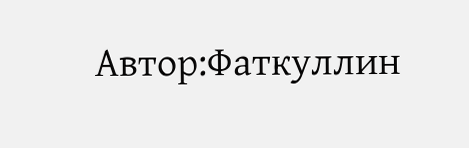Автор:Фаткуллин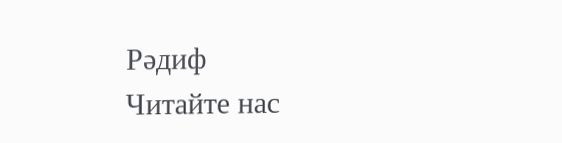Рәдиф
Читайте нас